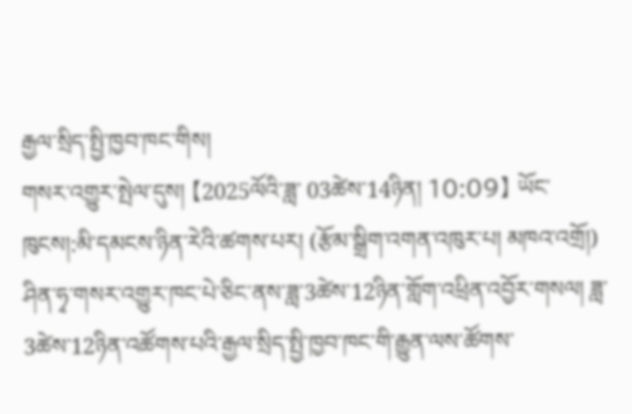རྒྱལ་སྲིད་སྤྱི་ཁྱབ་ཁང་གིས།
གསར་འགྱུར་སྤེལ་དུས། 【2025ལོའི་ཟླ་ 03ཚེས་14ཉིན། 10:09】 ཡོང་ཁུངས།:མི་དམངས་ཉིན་རེའི་ཚགས་པར། (རྩོམ་སྒྲིག་འགན་འཁུར་པ། མཁའ་འགྲོ།)
ཤིན་ཧྭ་གསར་འགྱུར་ཁང་པེ་ཅིང་ནས་ཟླ་3ཚེས་12ཉིན་གློག་འཕྲིན་འབྱོར་གསལ། ཟླ་3ཚེས་12ཉིན་འཚོགས་པའི་རྒྱལ་སྲིད་སྤྱི་ཁྱབ་ཁང་གི་རྒྱུན་ལས་ཚོགས་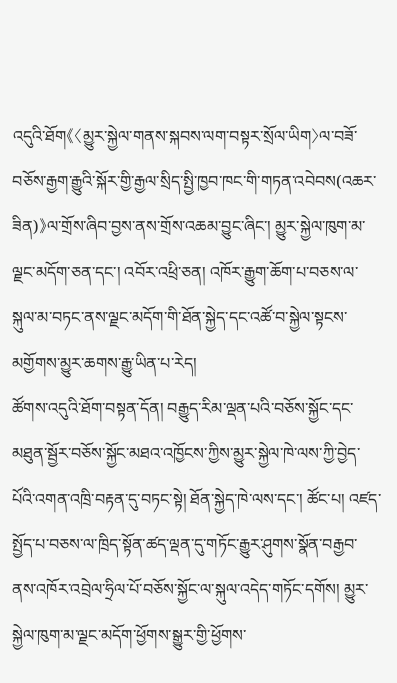འདུའི་ཐོག《〈མྱུར་སྐྱེལ་གནས་སྐབས་ལག་བསྟར་སྲོལ་ཡིག〉ལ་བཟོ་བཅོས་རྒྱག་རྒྱུའི་སྐོར་གྱི་རྒྱལ་སྲིད་སྤྱི་ཁྱབ་ཁང་གི་གཏན་འབེབས(འཆར་ཟིན)》ལ་གྲོས་ཞིབ་བྱས་ནས་གྲོས་འཆམ་བྱུང་ཞིང་། མྱུར་སྐྱེལ་ཁུག་མ་ལྗང་མདོག་ཅན་དང་། འབོར་འཕྲི་ཅན། འཁོར་རྒྱུག་ཆོག་པ་བཅས་ལ་སྐུལ་མ་བཏང་ནས་ལྗང་མདོག་གི་ཐོན་སྐྱེད་དང་འཚོ་བ་སྐྱེལ་སྟངས་མགྱོགས་མྱུར་ཆགས་རྒྱུ་ཡིན་པ་རེད།
ཚོགས་འདུའི་ཐོག་བསྟན་དོན། བརྒྱུད་རིམ་ལྡན་པའི་བཅོས་སྐྱོང་དང་མཐུན་སྦྱོར་བཅོས་སྐྱོང་མཐའ་འཁྱོངས་ཀྱིས་མྱུར་སྐྱེལ་ཁེ་ལས་ཀྱི་བྱེད་པོའི་འགན་འཁྲི་བརྟན་དུ་བཏང་སྟེ། ཐོན་སྐྱེད་ཁེ་ལས་དང་། ཚོང་པ། འཛད་སྤྱོད་པ་བཅས་ལ་ཁྲིད་སྟོན་ཚད་ལྡན་དུ་གཏོང་རྒྱུར་ཤུགས་སྣོན་བརྒྱབ་ནས་འཁོར་འབྲེལ་ཧྲིལ་པོ་བཅོས་སྐྱོང་ལ་སྐུལ་འདེད་གཏོང་དགོས། མྱུར་སྐྱེལ་ཁུག་མ་ལྗང་མདོག་ཕྱོགས་སྒྱུར་གྱི་ཕྱོགས་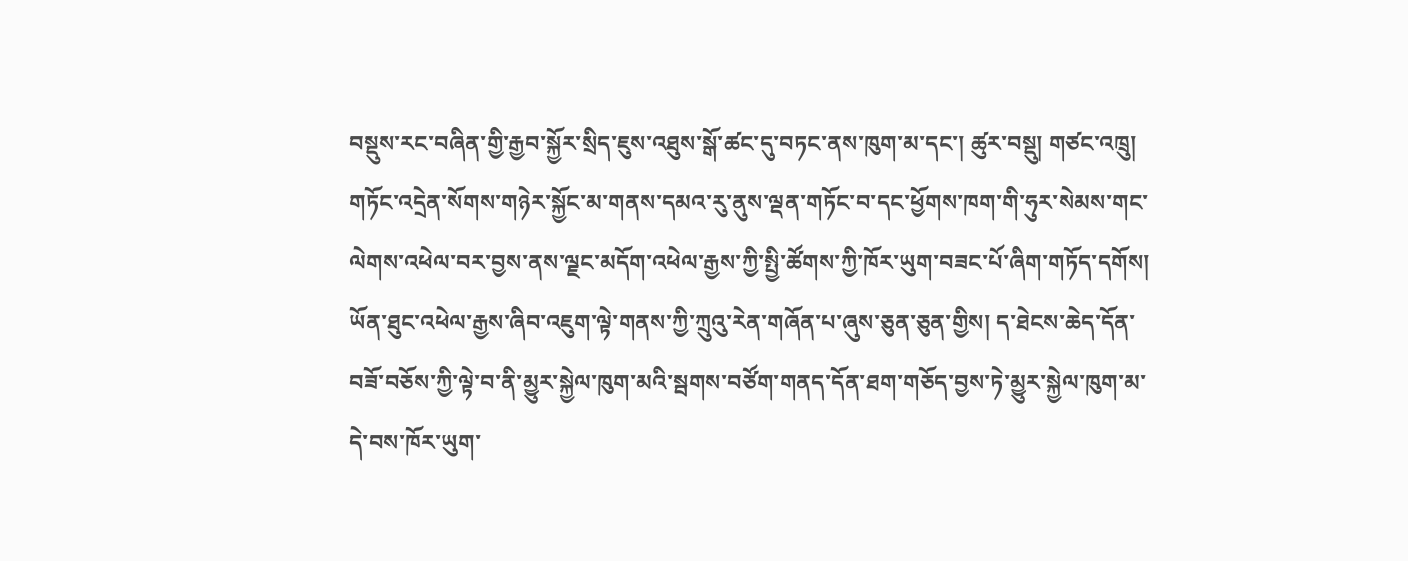བསྡུས་རང་བཞིན་གྱི་རྒྱབ་སྐྱོར་སྲིད་ཇུས་འཐུས་སྒོ་ཚང་དུ་བཏང་ནས་ཁུག་མ་དང་། ཚུར་བསྡུ། གཙང་འཁྲུ། གཏོང་འདྲེན་སོགས་གཉེར་སྐྱོང་མ་གནས་དམའ་རུ་ནུས་ལྡན་གཏོང་བ་དང་ཕྱོགས་ཁག་གི་ཧུར་སེམས་གང་ལེགས་འཕེལ་བར་བྱས་ནས་ལྗང་མདོག་འཕེལ་རྒྱས་ཀྱི་སྤྱི་ཚོགས་ཀྱི་ཁོར་ཡུག་བཟང་པོ་ཞིག་གཏོད་དགོས།
ཡོན་ཐུང་འཕེལ་རྒྱས་ཞིབ་འཇུག་ལྟེ་གནས་ཀྱི་ཀྲུའུ་རེན་གཞོན་པ་ཞུས་ཅུན་ཅུན་གྱིས། ད་ཐེངས་ཆེད་དོན་བཟོ་བཅོས་ཀྱི་ལྟེ་བ་ནི་མྱུར་སྐྱེལ་ཁུག་མའི་སྦགས་བཙོག་གནད་དོན་ཐག་གཅོད་བྱས་ཏེ་མྱུར་སྐྱེལ་ཁུག་མ་དེ་བས་ཁོར་ཡུག་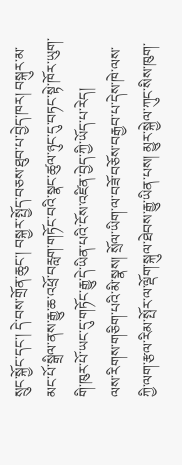སྲུང་སྐྱོང་དང་། དེ་བས་གྲོན་ཆུང་། བསྐྱར་སྤྱོད་བཅས་ཐུབ་པ་བྱེད་ཁར། བསྐུར་མ་མང་པོ་སྒྲིལ་ནས་རྒྱུ་ཆ་འཕྲོ་བརླག་གཏོང་བའི་སྣང་ཚུལ་ཉུང་དུ་བཏང་སྟེ་ཁོར་ཡུག་གི་ཁུར་པོ་ཡང་དུ་གཏོང་རྒྱུ་དེ་ཡིན་པའི་ངོས་འཛིན་བྱེད་ཀྱི་ཡོད་པ་རེད།
ལས་རིགས་གཅིག་པའི་མི་སྣས། སྲོལ་ཡིག་ལ་བཟོ་བཅོས་བརྒྱབ་པ་དེས་ཁེ་ལས་ཀྱི་ལག་རྩལ་རིམ་སྤོར་ལ་ལྡོག་སྐུལ་ཐེབས་རྒྱུ་ཡིན་པས། མྱུར་སྐྱེལ་ཀུང་སིས་ཁུག་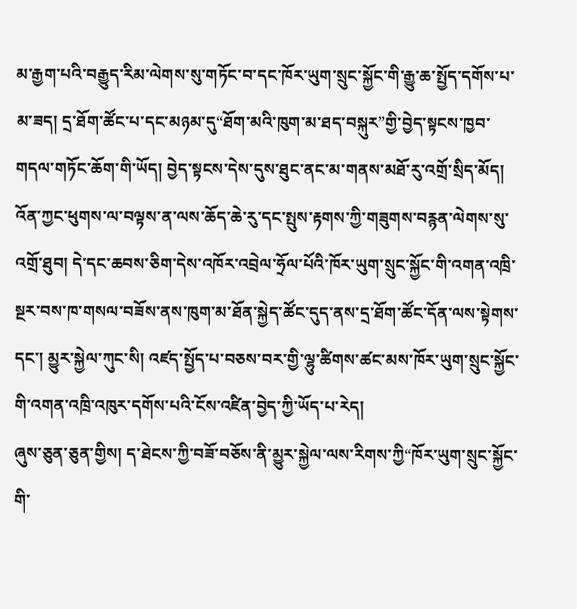མ་རྒྱག་པའི་བརྒྱུད་རིམ་ལེགས་སུ་གཏོང་བ་དང་ཁོར་ཡུག་སྲུང་སྐྱོང་གི་རྒྱུ་ཆ་སྤྱོད་དགོས་པ་མ་ཟད། དྲ་ཐོག་ཚོང་པ་དང་མཉམ་དུ“ཐོག་མའི་ཁུག་མ་ཐད་བསྐུར”གྱི་བྱེད་སྟངས་ཁྱབ་གདལ་གཏོང་ཆོག་གི་ཡོད། བྱེད་སྟངས་དེས་དུས་ཐུང་ནང་མ་གནས་མཐོ་རུ་འགྲོ་སྲིད་མོད། འོན་ཀྱང་ཕུགས་ལ་བལྟས་ན་ལས་ཆོད་ཆེ་རུ་དང་སྤུས་རྟགས་ཀྱི་གཟུགས་བརྙན་ལེགས་སུ་འགྲོ་ཐུབ། དེ་དང་ཆབས་ཅིག་དེས་འཁོར་འབྲེལ་ཧྲོལ་པོའི་ཁོར་ཡུག་སྲུང་སྐྱོང་གི་འགན་འཁྲི་སྔར་བས་ཁ་གསལ་བཟོས་ནས་ཁུག་མ་ཐོན་སྐྱེད་ཚོང་དུད་ནས་དྲ་ཐོག་ཚོང་དོན་ལས་སྟེགས་དང་། མྱུར་སྐྱེལ་ཀུང་སི། འཛད་སྤྱོད་པ་བཅས་བར་གྱི་ལྷུ་ཚིགས་ཚང་མས་ཁོར་ཡུག་སྲུང་སྐྱོང་གི་འགན་འཁྲི་འཁུར་དགོས་པའི་ངོས་འཛིན་བྱེད་ཀྱི་ཡོད་པ་རེད།
ཞུས་ཅུན་ཅུན་གྱིས། ད་ཐེངས་ཀྱི་བཟོ་བཅོས་ནི་མྱུར་སྐྱེལ་ལས་རིགས་ཀྱི“ཁོར་ཡུག་སྲུང་སྐྱོང་གི་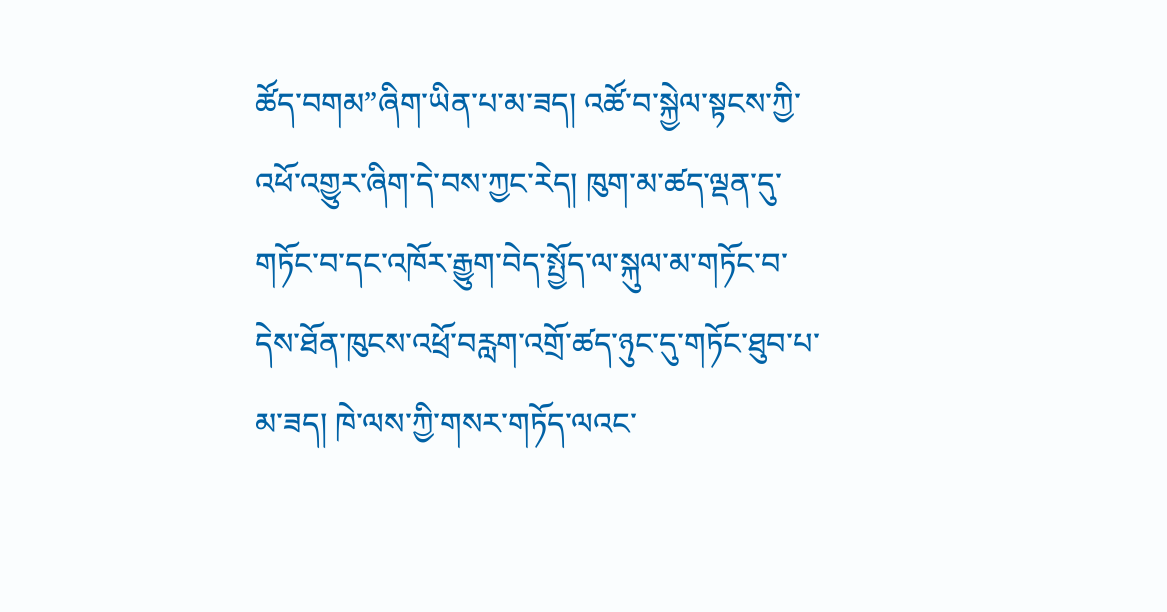ཚོད་བགམ”ཞིག་ཡིན་པ་མ་ཟད། འཚོ་བ་སྐྱེལ་སྟངས་ཀྱི་འཕོ་འགྱུར་ཞིག་དེ་བས་ཀྱང་རེད། ཁུག་མ་ཚད་ལྡན་དུ་གཏོང་བ་དང་འཁོར་རྒྱུག་བེད་སྤྱོད་ལ་སྐུལ་མ་གཏོང་བ་དེས་ཐོན་ཁུངས་འཕྲོ་བརླག་འགྲོ་ཚད་ཉུང་དུ་གཏོང་ཐུབ་པ་མ་ཟད། ཁེ་ལས་ཀྱི་གསར་གཏོད་ལའང་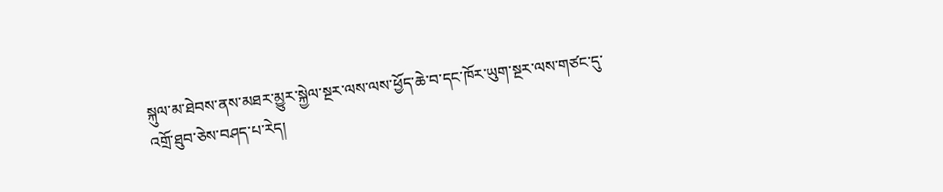སྐུལ་མ་ཐེབས་ནས་མཐར་མྱུར་སྐྱེལ་སྔར་ལས་ལས་ཕྱོད་ཆེ་བ་དང་ཁོར་ཡུག་སྔར་ལས་གཙང་དུ་འགྲོ་ཐུབ་ཅེས་བཤད་པ་རེད།